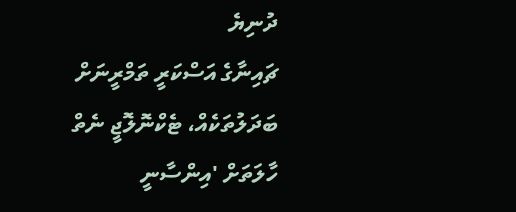ދުނިޔެ
ޗައިނާގެ އަސްކަރީ ތަމްރީނަށް ބަދަލުތަކެއް، ޓެކްނޮލޮޖީ ނެތް ހާލަތަށް 'އިންސާނީ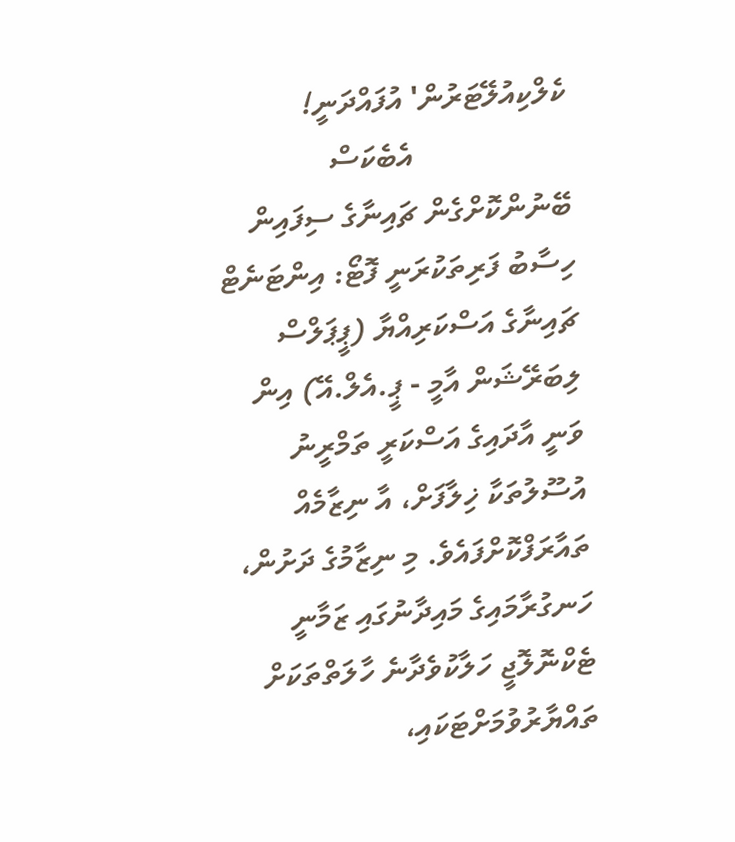ކެލްކިއުލޭޓަރުން' އުފައްދަނީ!
                    އެބެކަސް ބޭނުންކޮށްގެން ޗައިނާގެ ސިފައިން ހިސާބު ފަރިތަކުރަނީ ފޮޓޯ: އިންޓަނެޓް
ޗައިނާގެ އަސްކަރިއްޔާ (ޕީޕަލްސް ލިބަރޭޝަން އާމީ - ޕީ.އެލް.އޭ) އިން ވަނީ އާދައިގެ އަސްކަރީ ތަމްރީނު އުސޫލުތަކާ ޚިލާފަށް، އާ ނިޒާމެއް ތައާރަފްކޮށްފައެވެ. މި ނިޒާމުގެ ދަށުން، ހަނގުރާމައިގެ މައިދާނުގައި ޒަމާނީ ޓެކްނޮލޮޖީ ހަލާކުވެދާނެ ހާލަތްތަކަށް ތައްޔާރުވުމަށްޓަކައި،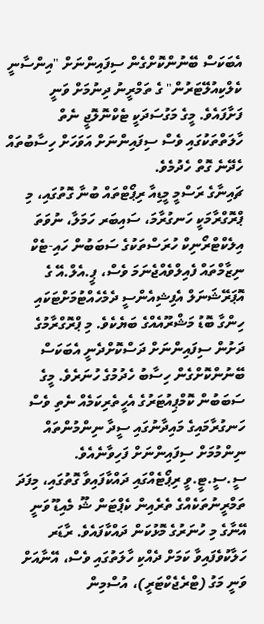އެބަކަސް ބޭނުންކޮށްގެން ސިފައިންނަށް "އިންސާނީ ކެލްކިއުލޭޓަރުން" ގެ ތަމްރީނު ދިނުމަށް ވަނީ ފަށާފައެވެ. މީގެ މަގުސަދަކީ ޓެކްނޮލޮޖީ ނެތް ހާލަތްތަކުގައި ވެސް ސިފައިންނަށް އަވަހަށް ހިސާބުތައް ހެދޭނެ ގޮތް ހެދުމެވެ.
ޗައިނާގެ ރަސްމީ މީޑިއާ ރިޕޯޓްތައް ބުނާ ގޮތުގައި، މި ޕްރޮގްރާމަކީ ހަނގުރާމަ، ސައިބަރ ހަމަލާ، ނުވަތަ އިލެކްޓްރޯނިކް ހުރަސްތަކުގެ ސަބަބުން ހައި-ޓެކް ނިޒާމްތައް ފެއިލްވެއްޖެނަމަ ވެސް، ޕީ.އެލް.އޭ ގެ އޮޕަރޭޝަނަލް އެފިޝިއެންސީ ދެމެހެއްޓުމަށްޓަކައި ހިންގާ ބޮޑު މަޝްރޫއެއްގެ ބަޔެކެވެ. މި ޕްރޮގްރާމުގެ ދަށުން ސިފައިންނަށް ދަސްކޮށްދެނީ އެބަކަސް ބޭނުންކޮށްގެން ހިސާބު ހެދުމުގެ ހުނަރެވެ. މީގެ ސަބަބުން ކޮމްޕިއުޓަރުގެ އެހީތެރިކަމެއް ނެތި ވެސް ހަނގުރާމައިގެ މައިދާނުގައި ސީދާ ނިންމުންތައް ނިންމުމަށް ސިފައިންނަށް ފަހިވާނެއެވެ.
ސީ.ސީ.ޓީ.ވީ ރިޕޯޓެއްގައި ދައްކާފައިވާ ގޮތުގައި، މިފަދަ ތަމްރީނުތަކެއްގެ ތެރެއިން ކެޕްޓަން ޝޫ މެއިޑޫ ވަނީ އޭނާގެ މި ހުނަރުގެ މޮޅުކަން ދައްކާފައެވެ. ރާޑަރ ހަލާކުވެފައިވާ ކަމަށް ދެއްކި ހާލަތުގައި ވެސް، އޭނާއަށް ވަނީ މަގު (ޓްރެޖެކްޓަރީ)، އުސްމިން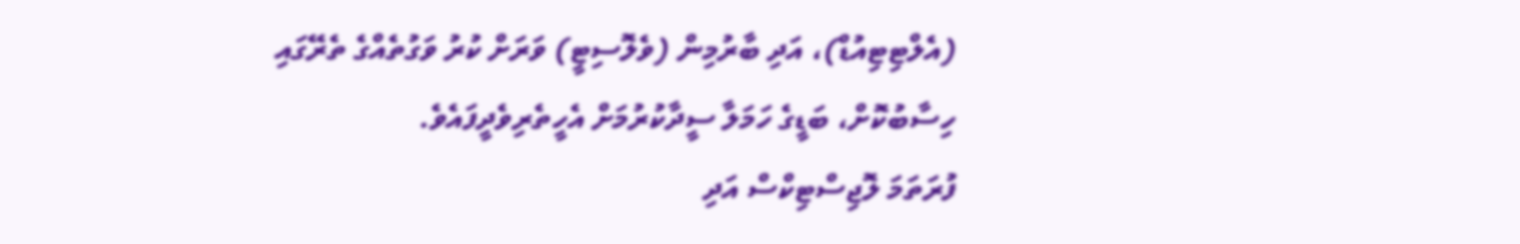(އެލްޓިޓިއުޑް)، އަދި ބާރުމިން (ވެލޮސިޓީ) ވަރަށް ކުރު ވަގުތެއްގެ ތެރޭގައި ހިސާބުކޮށް، ބަޑީގެ ހަމަލާ ސީދާކުރުމަށް އެހީތެރިވެދީފައެވެ.
ފުރަތަމަ ލޮޖިސްޓިކްސް އަދި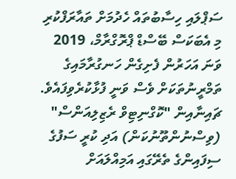ސަޕްލައި ހިސާބުތައް ހެދުމަށް ތައާރަފްކުރި މި އެބަކަސް ބޭސްޑް ޕްރޮގްރާމް، 2019 ވަނަ އަހަރުން ފެށިގެން ހަނގުރާމައިގެ ތަމްރީނުތަކަށް ވެސް ވަނީ ފުޅާކުރެވިފައެވެ. ޗައިނާއިން "ކޮގްނިޓިވް ރެޒިލިއަންސް" (ވިސްނުންތޫނުކަން) އަދި ކުރީ ސަފުގެ ސިފައިންގެ ތެރޭގައި އަމިއްލައަށް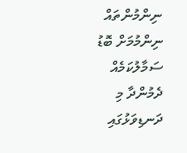ނިންމުންތައް ނިންމުމަށް ބޮޑު ސަމާލުކަމެއް ދެމުންދާ މި ދަނޑިވަޅުގައި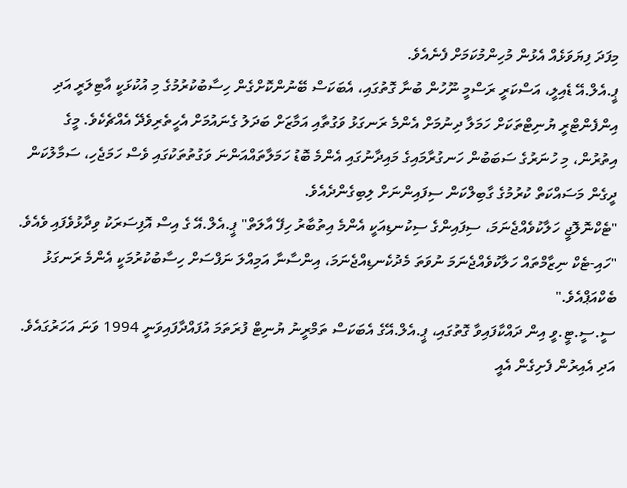މިފަދަ ފިޔަވަޅެއް އެޅުން މުހިންމުކަމަށް ފެނެއެވެ.
ޕީ.އެލް.އޭ ޑެއިލީ، އަސްކަރީ ރަސްމީ ނޫހުން ބުނާ ގޮތުގައި، އެބަކަސް ބޭނުންކޮށްގެން ހިސާބުކުރުމުގެ މި އުކުޅަކީ އާޓިލަރީ އަދި އިންފެންޓްރީ ޔުނިޓްތަކަށް ހަމަލާ ދިނުމަށް އެންމެ ރަނގަޅު ވަގުތާއި އަމާޒަށް ބަދަލު ގެނައުމަށް އެހީތެރިވެދޭ އެއްޗެކެވެ. މީގެ އިތުރުން، މި ހުނަރުގެ ސަބަބުން ހަނގުރާމައިގެ މައިދާނުގައި އެންމެ ބޮޑު ހަމަލާތައްއަންނަ ވަގުތުތަކުގައި ވެސް ހަމަޖެހި، ސަމާލުކަން ދީގެން މަސައްކަތް ކުރުމުގެ ގާބިލްކަން ސިފައިންނަށް ލިބިގެންދެއެވެ.
"ޓެކްނޮލޮޖީ ހަލާކުވެއްޖެނަމަ، ސިފައިންގެ ސިކުނޑިއަކީ އެންމެ އިތުބާރު ހިފޭ އާލަތް" ޕީ.އެލް.އޭ ގެ އިސް އޮފިސަރަކު ވިދާޅުވެފައި ވެއެވެ. "ހައި-ޓެކް ނިޒާމްތައް ހަލާކުވެއްޖެނަމަ ނުވަތަ މެދުކެނޑިއްޖެނަމަ، އިންސާނާ އަމިއްލަ ނަފްސަށް ހިސާބުކުރުމަކީ އެންމެ ރަނގަޅު ބެކްއަޕްއެވެ."
ސީ.ސީ.ޓީ.ވީ އިން ދައްކާފައިވާ ގޮތުގައި، ޕީ.އެލް.އޭގެ އެބަކަސް ތަމްރީނު ޔުނިޓް ފުރަތަމަ އުފައްދާފައިވަނީ 1994 ވަނަ އަހަރުގައެވެ. އަދި އެއިރުން ފެށިގެން އެއީ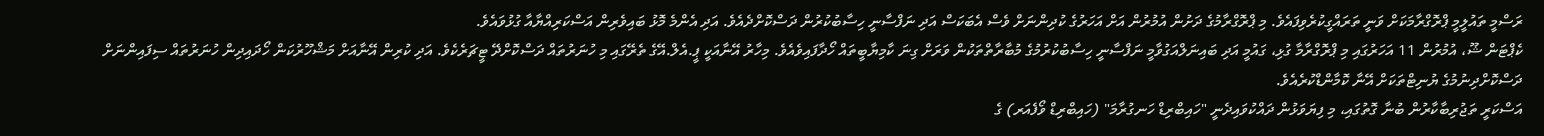ރަސްމީ ތައުލީމީ ޕްރޮގްރާމަކަށް ވަނީ ތަރައްގީކުރެވިފައެވެ. މި ޕްރޮގްރާމުގެ ދަށުން އުމުރުން އަށް އަހަރުގެ ކުދިންނަށް ވެސް އެބަކަސް އަދި ނަފްސާނީ ހިސާބުކުރުން ދަސްކޮށްދެއެވެ. އަދި އެންމެ މޮޅު ބައިވެރިން އަސްކަރިއްޔާއާ ގުޅުވައެވެ.
ކެޕްޓަން ޝޫ، އުމުރުން 11 އަހަރުގައި މި ޕްރޮގްރާމާ ގުޅި، ގައުމީ އަދި ބައިނަލްއަގުވާމީ ނަފްސާނީ ހިސާބުކުރުމުގެ މުބާރާތްތަކުން ވަރަށް ގިނަ ކާމިޔާބީތައް ހޯދާފައިވެއެވެ. މިހާރު އޭނާއަކީ ޕީ.އެލް.އޭގެ ތެރޭގައި މި ހުނަރުތައް ދަސްކޮށްދޭ ޓީޗަރެކެވެ. އަދި ކުރިން އޭނާއަށް މަޝްހޫރުކަން ހޯދައިދިން ހުނަރުތައް ސިފައިންނަށް ދަސްކޮށްދިނުމުގެ ޔުނިޓްތަކަށް އޭނާ ކޮމާންޑްކުރެއެވެ.
އަސްކަރީ ތަޖުރިބާކާރުން ބުނާ ގޮތުގައި، މި ފިޔަވަޅުން ދައްކުވައިދެނީ "ހައިބްރިޑް ހަނގުރާމަ" (ހައިބްރިޑް ވޯފެއަރ) ގެ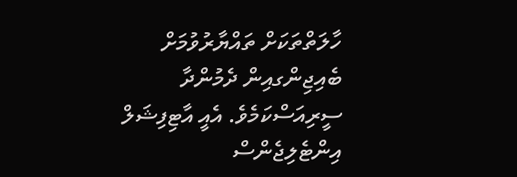ހާލަތްތަކަށް ތައްޔާރުވުމަށް ބެއިޖިންގއިން ދެމުންދާ ސީރިއަސްކަމެވެ. އެއީ އާޓިފިޝަލް އިންޓެލިޖެންސް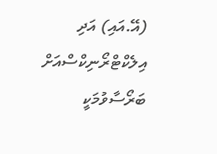(އޭ.އައި) އަދި އިލެކްޓްރޯނިކްސްއަށް ބަރޯސާވުމަކީ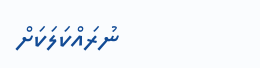ނުރައްކަލަކަށް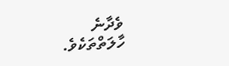ވެދާނެ ހާލަތްތަކެވެ.